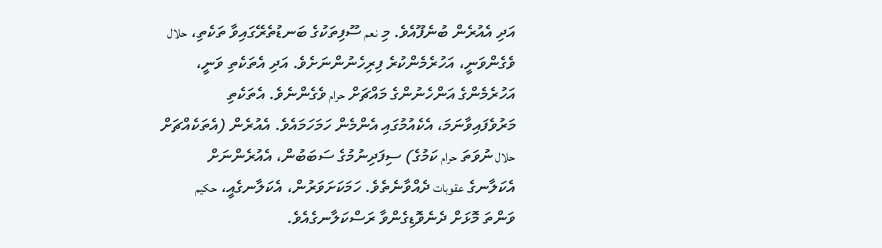އަދި އެއުރެން ބުނެފޫއެވެ. މި نعم ސޫފިތަކުގެ ބަނޑުތެރޭގައިވާ ތަކެތި، حلال ވެގެންވަނީ، އަހުރެމެންކުރެ ފިރިހެނުންނަށެވެ. އަދި އެތަކެތި ވަނީ، އަހުރެމެންގެ އަންހެނުންގެ މައްޗަށް حرام ވެގެންނެވެ. އެތަކެތި މަރުވެފައިވާނަމަ، އެކެއުމުގައި އެންމެން ހަމަހަމައެވެ. އެއުރެން (އެތަކެއްޗަށް حلال ނުވަތަ حرام ކަމުގެ) ސިފަދިނުމުގެ ސަބަބުން، އެއުރެންނަށް އެކަލާނގެ عقوبات ދެއްވާނެތެވެ. ހަމަކަށަވަރުން، އެކަލާނގެއީ، حكيم ވަންތަ މޮޅަށް ދެނެވޮޑިގެންވާ ރަސްކަލާނގެއެވެ.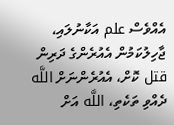އެއްވެސް علم އަކާނުލައި، ޖާހިލުކަމުން އެއުރެންގެ ދަރިން قتل ކޮށް، އެއުރެންނަށް اللَّه ދެއްވި ތަކެތި، اللَّه އަށް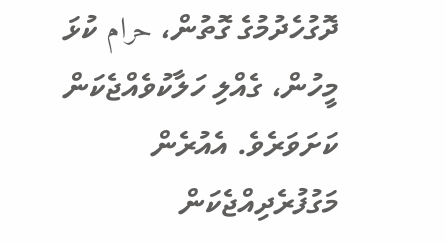ދޮގުހެދުމުގެ ގޮތުން، حرام ކުޅަ މީހުން، ގެއްލި ހަލާކުވެއްޖެކަން ކަށަވަރެވެ. އެއުރެން މަގުފުރެދިއްޖެކަން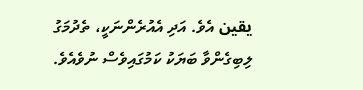يقين އެވެ. އަދި އެއުރެންނަކީ، ތެދުމަގު ލިބިގެންވާ ބަޔަކު ކަމުގައިވެސް ނުވެއެވެ.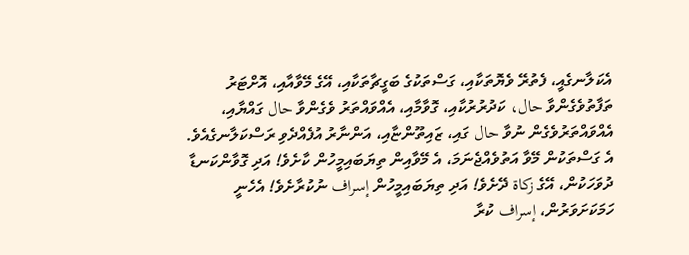އެކަލާނގެއީ، ފެތުރޭ ވެޔޮތަކާއި، ގަސްތަކުގެ ބަގީޗާތަކާއި، އޭގެ މޭވާއާއި، އޮށްޓަރު ތަފާތުވެގެންވާ حال، ކަދުރުރުކާއި، ގޮވާމާއި، އެއްވައްތަރު ވެގެންވާ حال ގައްޔާއި، އެއްވައްތަރުވެގެން ނުވާ حال ގައި، ޒައިތޫންޏާއި، އަންނާރު އުފެއްދެވި ރަސްކަލާނގެއެވެ. އެ ގަސްތަކުން މޭވާ އަތުވެއްޖެނަމަ، އެ މޭވާއިން ތިޔަބައިމީހުން ކާށެވެ! އަދި ގޮވާންކަނޑާ ދުވަހަކުން، އޭގެ زكاة ދޭށެވެ! އަދި ތިޔަބައިމީހުން إسراف ނުކުރާށެވެ! އެހެނީ ހަމަކަށަވަރުން، إسراف ކުރާ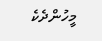މީހުންދެކެ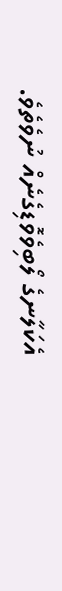އެކަލާނގެ ލޯބިވެވޮޑިގެނެއް ނުވެތެވެ.